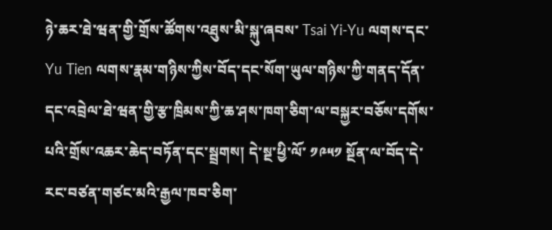ཉེ་ཆར་ཐེ་ཝན་གྱི་གྲོས་ཚོགས་འཐུས་མི་སྐུ་ཞབས་ Tsai Yi-Yu ལགས་དང་ Yu Tien ལགས་རྣམ་གཉིས་ཀྱིས་བོད་དང་སོག་ཡུལ་གཉིས་ཀྱི་གནད་དོན་དང་འབྲེལ་ཐེ་ཝན་གྱི་རྩ་ཁྲིམས་ཀྱི་ཆ་ཤས་ཁག་ཅིག་ལ་བསྐྱར་བཅོས་དགོས་པའི་གྲོས་འཆར་ཆེད་བཏོན་དང་སྦྲགས། དེ་སྔ་ཕྱི་ལོ་ ༡༩༥༡ སྔོན་ལ་བོད་དེ་རང་བཙན་གཙང་མའི་རྒྱལ་ཁབ་ཅིག་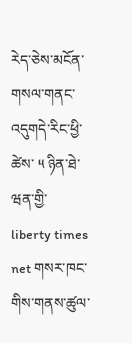རེད་ཅེས་མངོན་གསལ་གནང་འདུགདེ་རིང་ཕྱི་ཚེས་ ༥ ཉིན་ཐེ་ཝན་གྱི་ liberty times net གསར་ཁང་གིས་གནས་ཚུལ་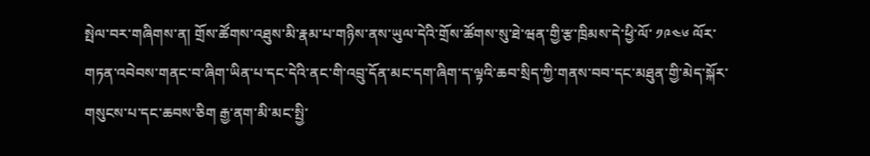སྤེལ་བར་གཞིགས་ན། གྲོས་ཚོགས་འཐུས་མི་རྣམ་པ་གཉིས་ནས་ཡུལ་དེའི་གྲོས་ཚོགས་སུ་ཐེ་ཝན་གྱི་རྩ་ཁྲིམས་དེ་ཕྱི་ལོ་ ༡༩༤༦ ལོར་གཏན་འབེབས་གནང་བ་ཞིག་ཡིན་པ་དང་དེའི་ནང་གི་འབྲུ་དོན་མང་དག་ཞིག་ད་ལྟའི་ཆབ་སྲིད་ཀྱི་གནས་བབ་དང་མཐུན་གྱི་མེད་སྐོར་གསུངས་པ་དང་ཆབས་ཅིག རྒྱ་ནག་མི་མང་སྤྱི་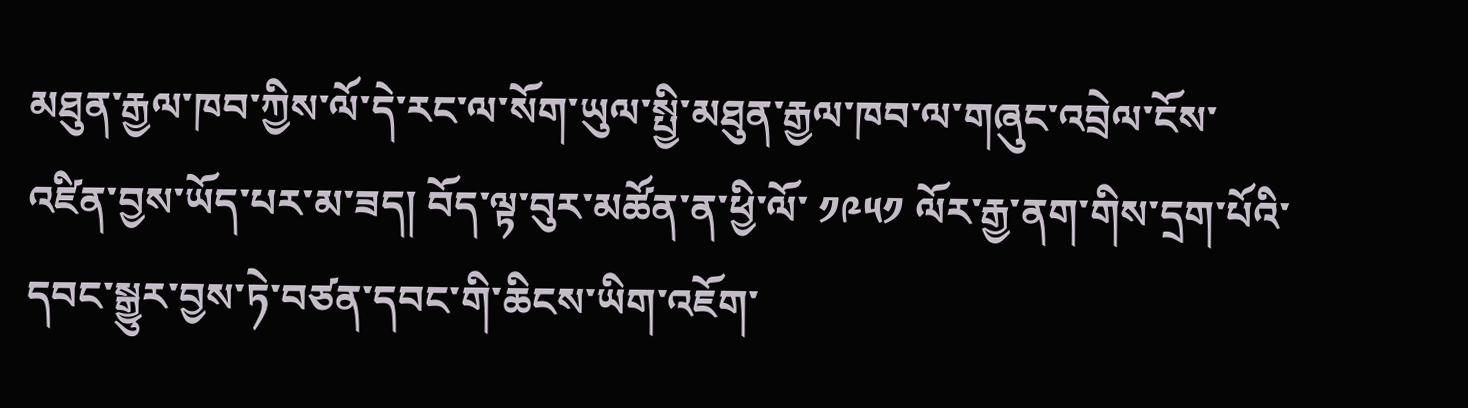མཐུན་རྒྱལ་ཁབ་ཀྱིས་ལོ་དེ་རང་ལ་སོག་ཡུལ་སྤྱི་མཐུན་རྒྱལ་ཁབ་ལ་གཞུང་འབྲེལ་ངོས་འཛིན་བྱས་ཡོད་པར་མ་ཟད། བོད་ལྟ་བུར་མཚོན་ན་ཕྱི་ལོ་ ༡༩༥༡ ལོར་རྒྱ་ནག་གིས་དྲག་པོའི་དབང་སྒྱུར་བྱས་ཏེ་བཙན་དབང་གི་ཆིངས་ཡིག་འཇོག་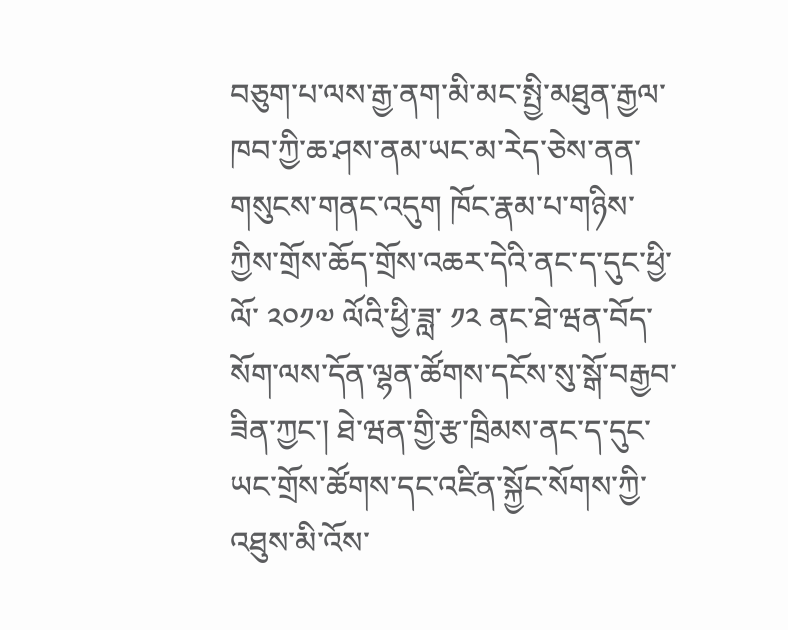བཅུག་པ་ལས་རྒྱ་ནག་མི་མང་སྤྱི་མཐུན་རྒྱལ་ཁབ་ཀྱི་ཆ་ཤས་ནམ་ཡང་མ་རེད་ཅེས་ནན་གསུངས་གནང་འདུག ཁོང་རྣམ་པ་གཉིས་ཀྱིས་གྲོས་ཆོད་གྲོས་འཆར་དེའི་ནང་ད་དུང་ཕྱི་ལོ་ ༢༠༡༧ ལོའི་ཕྱི་ཟླ་ ༡༢ ནང་ཐེ་ཝན་བོད་སོག་ལས་དོན་ལྷན་ཚོགས་དངོས་སུ་སྒོ་བརྒྱབ་ཟིན་ཀྱང་། ཐེ་ཝན་གྱི་རྩ་ཁྲིམས་ནང་ད་དུང་ཡང་གྲོས་ཚོགས་དང་འཛིན་སྐྱོང་སོགས་ཀྱི་འཐུས་མི་འོས་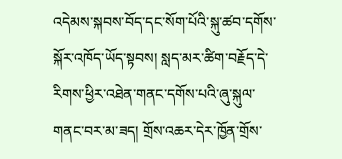འདེམས་སྐབས་བོད་དང་སོག་པོའི་སྐུ་ཚབ་དགོས་སྐོར་འཁོད་ཡོད་སྟབས། སླད་མར་ཚིག་བརྗོད་དེ་རིགས་ཕྱིར་འཐེན་གནང་དགོས་པའི་ཞུ་སྐུལ་གནང་བར་མ་ཟད། གྲོས་འཆར་དེར་ཁྱོན་གྲོས་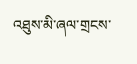འཐུས་མི་ཞལ་གྲངས་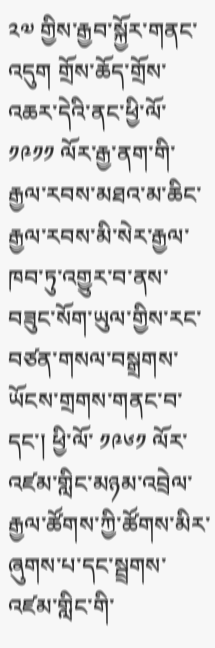༢༧ གྱིས་རྒྱབ་སྐྱོར་གནང་འདུག གྲོས་ཆོད་གྲོས་འཆར་དེའི་ནང་ཕྱི་ལོ་ ༡༩༡༡ ལོར་རྒྱ་ནག་གི་རྒྱལ་རབས་མཐའ་མ་ཆིང་རྒྱལ་རབས་མི་སེར་རྒྱལ་ཁབ་ཏུ་འགྱུར་བ་ནས་བཟུང་སོག་ཡུལ་གྱིས་རང་བཙན་གསལ་བསྒྲགས་ཡོངས་གྲགས་གནང་བ་དང་། ཕྱི་ལོ་ ༡༩༦༡ ལོར་འཛམ་གླིང་མཉམ་འབྲེལ་རྒྱལ་ཚོགས་ཀྱི་ཚོགས་མིར་ཞུགས་པ་དང་སྦྲགས་འཛམ་གླིང་གི་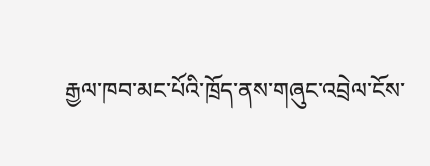རྒྱལ་ཁབ་མང་པོའི་ཁྲོད་ནས་གཞུང་འབྲེལ་ངོས་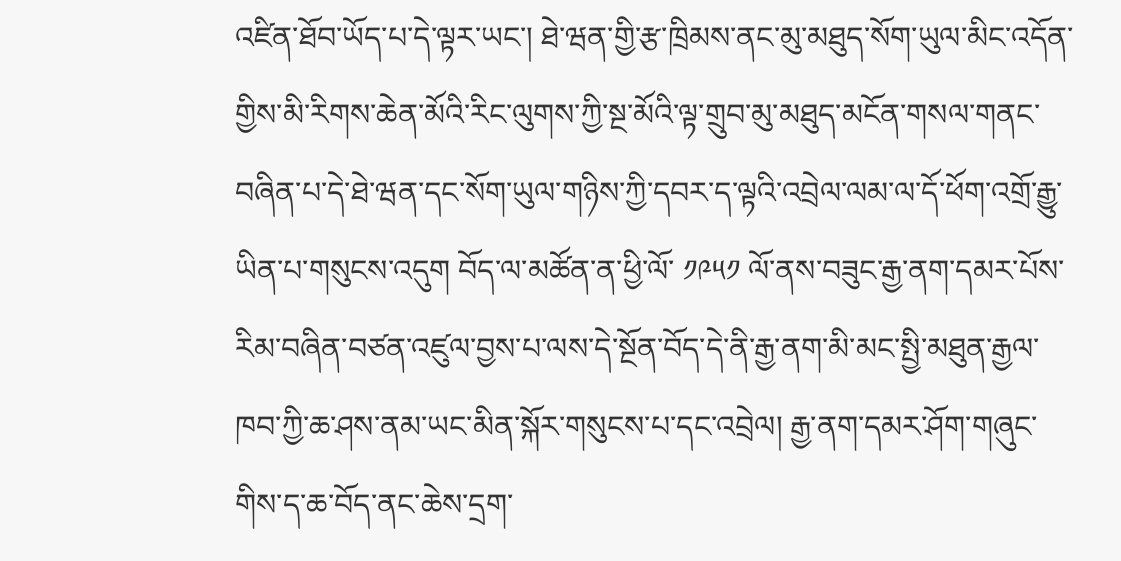འཛིན་ཐོབ་ཡོད་པ་དེ་ལྟར་ཡང་། ཐེ་ཝན་གྱི་རྩ་ཁྲིམས་ནང་མུ་མཐུད་སོག་ཡུལ་མིང་འདོན་གྱིས་མི་རིགས་ཆེན་མོའི་རིང་ལུགས་ཀྱི་སྔ་མོའི་ལྟ་གྲུབ་མུ་མཐུད་མངོན་གསལ་གནང་བཞིན་པ་དེ་ཐེ་ཝན་དང་སོག་ཡུལ་གཉིས་ཀྱི་དབར་ད་ལྟའི་འབྲེལ་ལམ་ལ་དོ་ཕོག་འགྲོ་རྒྱུ་ཡིན་པ་གསུངས་འདུག བོད་ལ་མཚོན་ན་ཕྱི་ལོ་ ༡༩༥༡ ལོ་ནས་བཟུང་རྒྱ་ནག་དམར་པོས་རིམ་བཞིན་བཙན་འཛུལ་བྱས་པ་ལས་དེ་སྔོན་བོད་དེ་ནི་རྒྱ་ནག་མི་མང་སྤྱི་མཐུན་རྒྱལ་ཁབ་ཀྱི་ཆ་ཤས་ནམ་ཡང་མིན་སྐོར་གསུངས་པ་དང་འབྲེལ། རྒྱ་ནག་དམར་ཤོག་གཞུང་གིས་ད་ཆ་བོད་ནང་ཆེས་དྲག་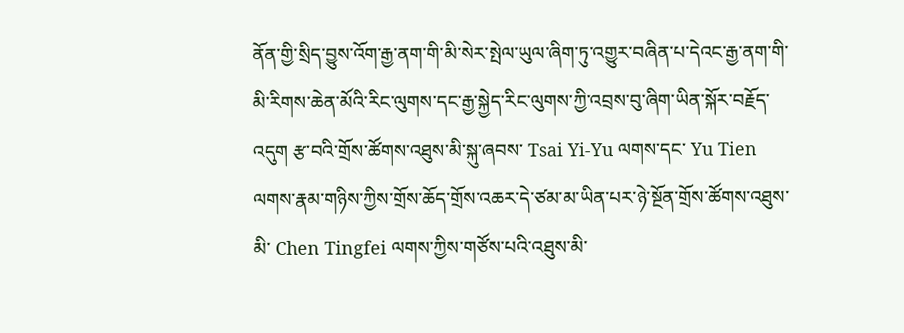ནོན་གྱི་སྲིད་བྱུས་འོག་རྒྱ་ནག་གི་མི་སེར་སྤེལ་ཡུལ་ཞིག་ཏུ་འགྱུར་བཞིན་པ་དེའང་རྒྱ་ནག་གི་མི་རིགས་ཆེན་མོའི་རིང་ལུགས་དང་རྒྱ་སྐྱེད་རིང་ལུགས་ཀྱི་འབྲས་བུ་ཞིག་ཡིན་སྐོར་བརྗོད་འདུག རྩ་བའི་གྲོས་ཚོགས་འཐུས་མི་སྐུ་ཞབས་ Tsai Yi-Yu ལགས་དང་ Yu Tien ལགས་རྣམ་གཉིས་ཀྱིས་གྲོས་ཆོད་གྲོས་འཆར་དེ་ཙམ་མ་ཡིན་པར་ཉེ་སྔོན་གྲོས་ཚོགས་འཐུས་མི་ Chen Tingfei ལགས་ཀྱིས་གཙོས་པའི་འཐུས་མི་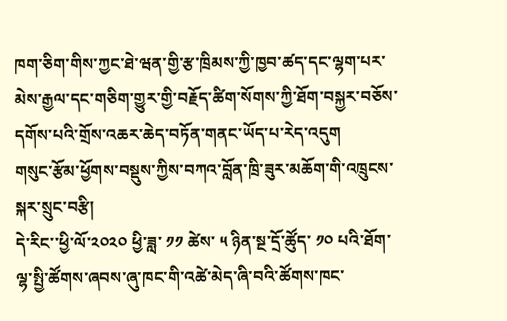ཁག་ཅིག་གིས་ཀྱང་ཐེ་ཝན་གྱི་རྩ་ཁྲིམས་ཀྱི་ཁྱབ་ཚད་དང་ལྷག་པར་མེས་རྒྱལ་དང་གཅིག་གྱུར་གྱི་བརྗོད་ཚིག་སོགས་ཀྱི་ཐོག་བསྐྱར་བཅོས་དགོས་པའི་གྲོས་འཆར་ཆེད་བཏོན་གནང་ཡོད་པ་རེད་འདུག
གསུང་རྩོམ་ཕྱོགས་བསྡུས་ཀྱིས་བཀའ་བློན་ཁྲི་ཟུར་མཆོག་གི་འཁྲུངས་སྐར་སྲུང་བརྩི།
དེ་རིང་་ཕྱི་ལོ་༢༠༢༠ ཕྱི་ཟླ་ ༡༡ ཚེས་ ༥ ཉིན་སྔ་དྲོ་ཚོུད་ ༡༠ པའི་ཐོག་ལྷ་སྤྱི་ཚོགས་ཞབས་ཞུ་ཁང་གི་འཚེ་མེད་ཞི་བའི་ཚོགས་ཁང་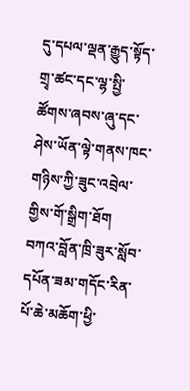དུ་དཔལ་ལྡན་རྒྱུད་སྟོད་གྲྭ་ཚང་དང་ལྷ་སྤྱི་ཚོགས་ཞབས་ཞུ་དང་ཤེས་ཡོན་ལྟེ་གནས་ཁང་གཉིས་ཀྱི་ཟུང་འབྲེལ་གྱིས་གོ་སྒྲིག་ཐོག  བཀའ་བློན་ཁྲི་ཟུར་སློབ་དཔོན་ཟམ་གདོང་རིན་པོ་ཆེ་མཆོག་ཕྱི་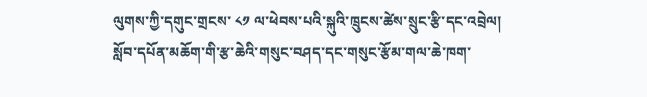ལུགས་ཀྱི་དགུང་གྲངས་ ༨༡ ལ་ཕེབས་པའི་སྐུའི་ཁྲུངས་ཚེས་སྲུང་རྩི་དང་འབྲེལ། སློབ་དཔོན་མཆོག་གི་རྩ་ཆེའི་གསུང་བཤད་དང་གསུང་རྩོམ་གལ་ཆེ་ཁག་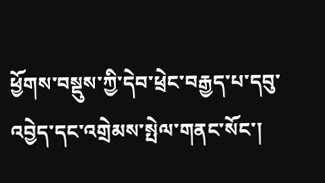ཕྱོགས་བསྡུས་ཀྱི་དེབ་ཕྲེང་བརྒྱད་པ་དབུ་འབྱེད་དང་འགྲེམས་སྤེལ་གནང་སོང་།